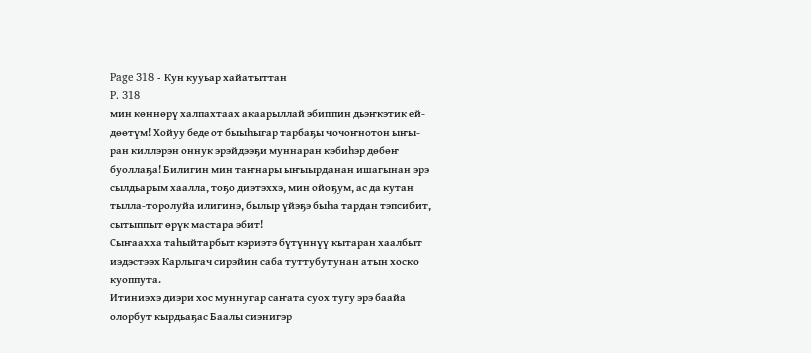Page 318 - Кун кууьар хайатыттан
P. 318
мин көннөрү халпахтаах акаарыллай эбиппин дьэҥкэтик ей-
дөөтүм! Хойуу беде от быыһыгар тарбаҕы чочоҥнотон ыҥы-
ран киллэрэн оннук эрэйдээҕи муннаран кэбиһэр дөбөҥ
буоллаҕа! Билигин мин таҥнары ыҥыырданан ишагынан эрэ
сылдьарым хаалла, тоҕо диэтэххэ, мин ойоҕум, ас да кутан
тылла-торолуйа илигинэ, былыр үйэҕэ быһа тардан тэпсибит,
сытыппыт өрүк мастара эбит!
Сыҥаахха таһыйтарбыт кэриэтэ бүтүннүү кытаран хаалбыт
иэдэстээх Карлыгач сирэйин саба туттубутунан атын хоско
куоппута.
Итиниэхэ диэри хос муннугар саҥата суох тугу эрэ баайа
олорбут кырдьаҕас Баалы сиэнигэр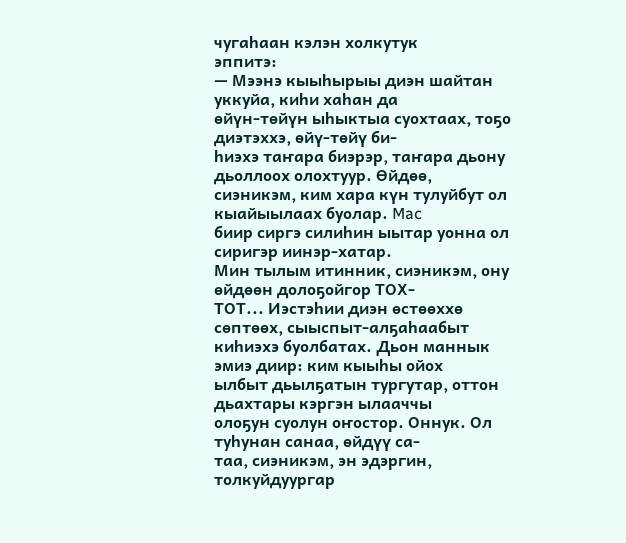чугаһаан кэлэн холкутук
эппитэ:
— Мээнэ кыыһырыы диэн шайтан уккуйа, киһи хаһан да
өйүн-төйүн ыһыктыа суохтаах, тоҕо диэтэххэ, өйү-төйү би-
һиэхэ таҥара биэрэр, таҥара дьону дьоллоох олохтуур. Өйдөө,
сиэникэм, ким хара күн тулуйбут ол кыайыылаах буолар. Mac
биир сиргэ силиһин ыытар уонна ол сиригэр иинэр-хатар.
Мин тылым итинник, сиэникэм, ону өйдөөн долоҕойгор ТОХ-
ТОТ... Иэстэһии диэн өстөөххө сөптөөх, сыыспыт-алҕаһаабыт
киһиэхэ буолбатах. Дьон маннык эмиэ диир: ким кыыһы ойох
ылбыт дьылҕатын тургутар, оттон дьахтары кэргэн ылааччы
олоҕун суолун оҥостор. Оннук. Ол туһунан санаа, өйдүү са-
таа, сиэникэм, эн эдэргин, толкуйдуургар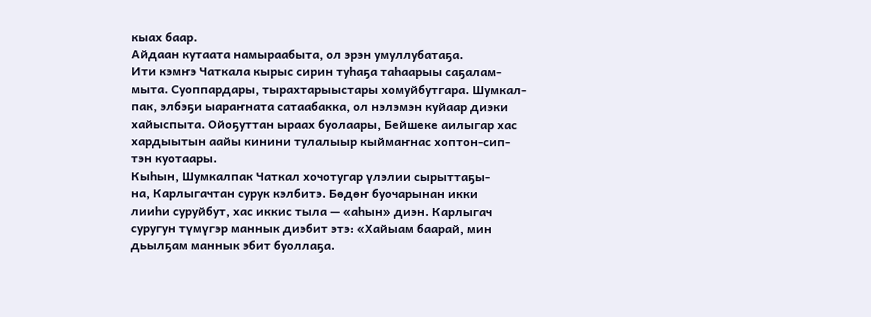кыах баар.
Айдаан кутаата намыраабыта, ол эрэн умуллубатаҕа.
Ити кэмҥэ Чаткала кырыс сирин туһаҕа таһаарыы саҕалам-
мыта. Суоппардары, тырахтарыыстары хомуйбутгара. Шумкал-
пак, элбэҕи ыараҥната сатаабакка, ол нэлэмэн куйаар диэки
хайыспыта. Ойоҕуттан ыраах буолаары, Бейшеке аилыгар хас
хардыытын аайы кинини тулалыыр кыймаҥнас хоптон-сип-
тэн куотаары.
Кыһын, Шумкалпак Чаткал хочотугар үлэлии сырыттаҕы-
на, Карлыгачтан сурук кэлбитэ. Бөдөҥ буочарынан икки
лииһи суруйбут, хас иккис тыла — «аһын» диэн. Карлыгач
суругун түмүгэр маннык диэбит этэ: «Хайыам баарай, мин
дьылҕам маннык эбит буоллаҕа.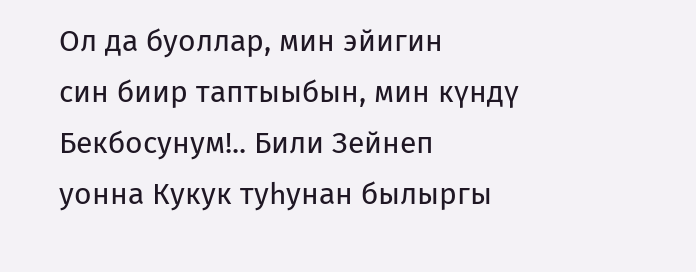Ол да буоллар, мин эйигин
син биир таптыыбын, мин күндү Бекбосунум!.. Били Зейнеп
уонна Кукук туһунан былыргы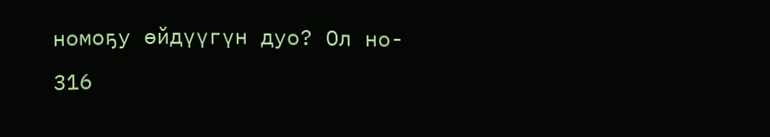номоҕу өйдүүгүн дуо? Ол но-
316